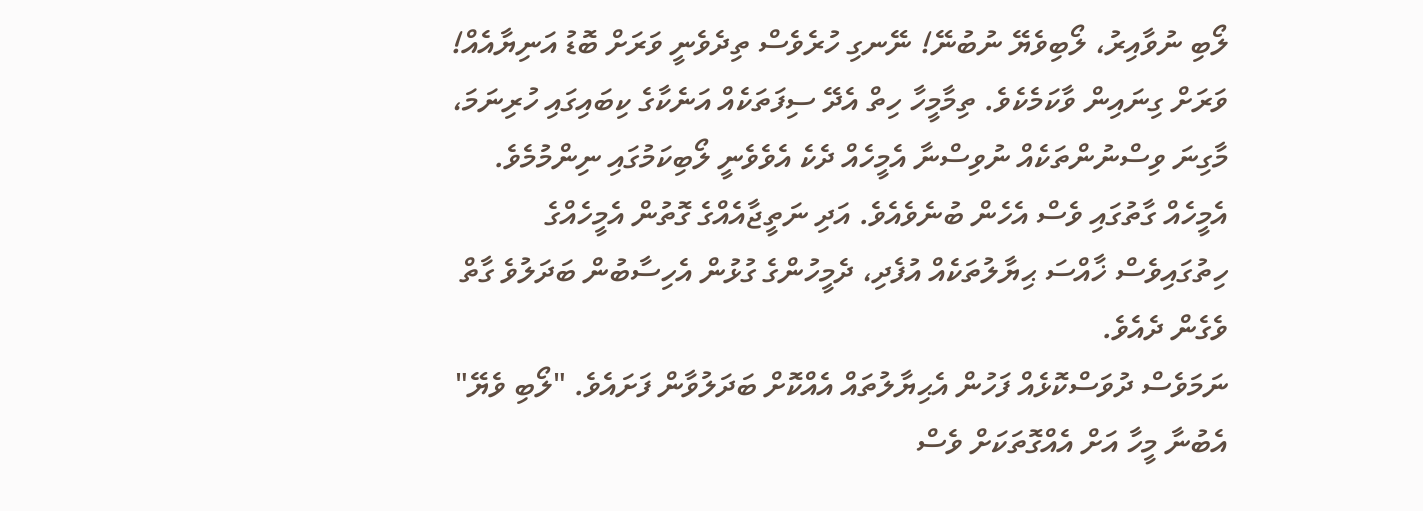ލޯބި ނުވާއިރު، ލޯބިވެޔޭ ނުބުނޭ! ނޭނގި ހުރެވެސް ތިދެވެނީ ވަރަށް ބޮޑު އަނިޔާއެއް!
ވަރަށް ގިނައިން ވާކަމެކެވެ. ތިމާމީހާ ހިތް އެދޭ ސިފަތަކެއް އަނެކާގެ ކިބައިގައި ހުރިނަމަ، މާގިނަ ވިސްނުންތަކެއް ނުވިސްނާ އެމީހެއް ދެކެ އެވެވެނީ ލޯބިކަމުގައި ނިންމުމެވެ.
އެމީހެއް ގާތުގައި ވެސް އެހެން ބުނެވެއެވެ. އަދި ނަތީޖާއެއްގެ ގޮތުން އެމީހެއްގެ ހިތުގައިވެސް ޚާއްސަ ޙިޔާލުތަކެއް އުފެދި، ދެމީހުންގެ ގުޅުން އެހިސާބުން ބަދަލުވެ ގާތް ވެގެން ދެއެވެ.
ނަމަވެސް ދުވަސްކޮޅެއް ފަހުން އެޙިޔާލުތައް އެއްކޮށް ބަދަލުވާން ފަށައެވެ. "ލޯބި ވެޔޭ" އެބުނާ މީހާ އަށް އެއްގޮތަކަށް ވެސް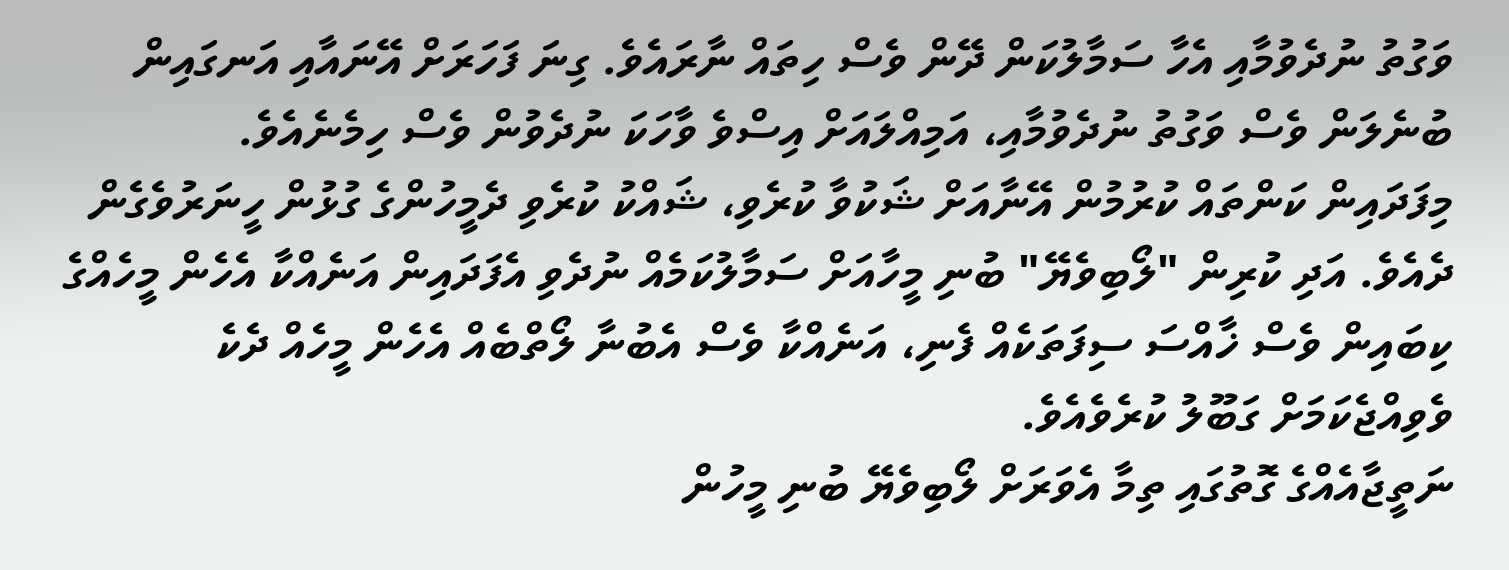ވަގުތު ނުދެވުމާއި އެހާ ސަމާލުކަން ދޭން ވެސް ހިތައް ނާރައެވެ. ގިނަ ފަހަރަށް އޭނައާއި އަނގައިން ބުނެލަން ވެސް ވަގުތު ނުދެވުމާއި، އަމިއްލައަށް އިސްވެ ވާހަކަ ނުދެވުން ވެސް ހިމެނެއެވެ.
މިފަދައިން ކަންތައް ކުރުމުން އޭނާއަށް ޝަކުވާ ކުރެވި، ޝައްކު ކުރެވި ދެމީހުންގެ ގުޅުން ހީނަރުވެގެން ދެއެވެ. އަދި ކުރިން "ލޯބިވެޔޭ" ބުނި މީހާއަށް ސަމާލުކަމެއް ނުދެވި އެފަދައިން އަނެއްކާ އެހެން މީހެއްގެ ކިބައިން ވެސް ޚާއްސަ ސިފަތަކެއް ފެނި، އަނެއްކާ ވެސް އެބުނާ ލޯތްބެއް އެހެން މީހެއް ދެކެ ވެވިއްޖެކަމަށް ގަބޫލު ކުރެވެއެވެ.
ނަތީޖާއެއްގެ ގޮތުގައި ތިމާ އެވަރަށް ލޯބިވެޔޭ ބުނި މީހުން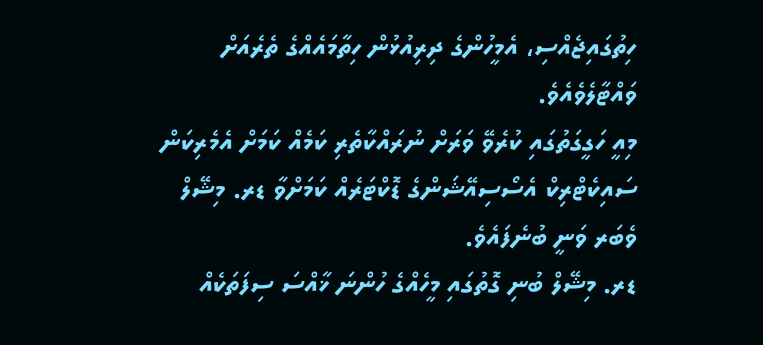ހިތުގައިޖެއްސި، އެމީހުންގެ ދިރިއުޅުން ހިތާމައެއްގެ ތެރެއަށް ވައްޓާލެވެއެވެ.
މިއީ ހަގީގަތުގައި ކުރެވޭ ވަރަށް ނުރައްކާތެރި ކަމެއް ކަމަށް އެމެރިކަން ސައިކެޓްރިކް އެސޯސިއޭޝަންގެ ޑޮކްޓަރެއް ކަމަށްވާ ޑރ. މިޝޭލް ވެބަރ ވަނީ ބުނެފައެވެ.
ޑރ. މިޝޭލް ބުނި ގޮތުގައި މީހެއްގެ ހުންނަ ޚާއްސަ ސިފަތަކެއް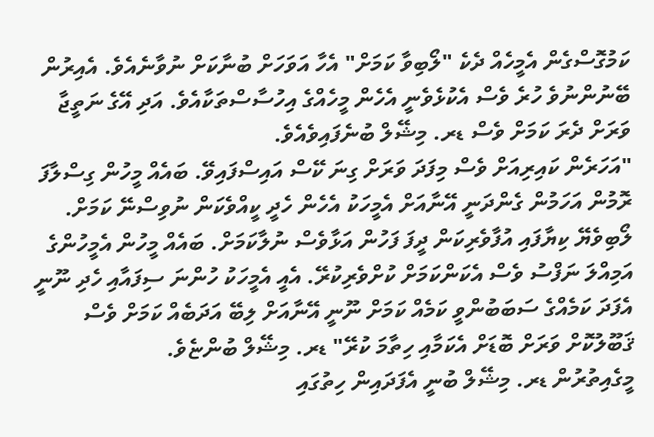ކަމުގޮސްގެން އެމީހެއް ދެކެ "ލޯބިވާ ކަމަށް" އެހާ އަވަހަށް ބުނާކަށް ނުވާނެއެވެ. އެއިރުން ބޭނުންނުވެ ހުރެ ވެސް އެކުޅެވެނީ އެހެން މީހެއްގެ އިހުސާސްތަކާއެވެ. އަދި އޭގެ ނަތީޖާ ވަރަށް ދެރަ ކަމަށް ވެސް ޑރ. މިޝޭލް ބުނެފައިވެއެވެ.
"އަހަރެން ކައިރިއަށް ވެސް މިފަދަ ވަރަށް ގިނަ ކޭސް އައިސްފައިވޭ. ބައެއް މީހުން ގިސްލާފަ ރޮމުން އަހަމުން ގެންދަނީ އޭނާއަށް އެމީހަކު އެހެން ހެދީ ކީއްވެކަން ނުވިސްނޭ ކަމަށް. ލޯބިވެޔޭ ކިޔާފައި އުފާވެރިކަން ދީފަ ފަހުން އަޅާވެސް ނުލާކަމަށް. ބައެއް މީހުން އެމީހުންގެ އަމިއްލަ ނަފްސު ވެސް އެކަންކަމަށް ކުށްވެރިކުރޭ. އެއީ އެމީހަކު ހުންނަ ސިފައާއި ހެދި ނޫނީ އެފަދަ ކަމެއްގެ ސަބަބުންވީ ކަމެއް ކަމަށް ނޫނީ އޭނާއަށް ލިބޭ އަދަބެއް ކަމަށް ވެސް ޤަބޫލުކޮށް ވަރަށް ބޮޑަށް އެކަމާއި ހިތާމަ ކުރޭ" ޑރ. މިޝޭލް ބުންޏެވެ.
މީގެއިތުރުން ޑރ. މިޝޭލް ބުނީ އެފަދައިން ހިތުގައި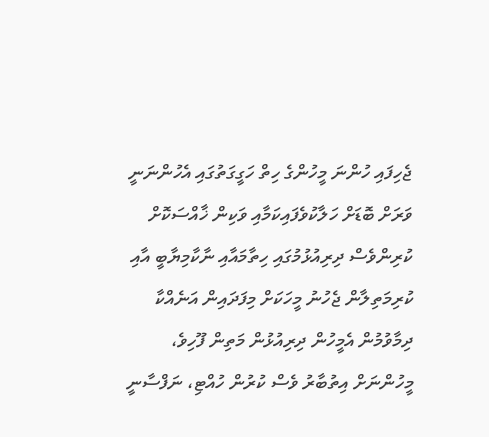ޖެހިފައި ހުންނަ މީހުންގެ ހިތް ހަގީގަތުގައި އެހުންނަނީ ވަރަށް ބޮޑަށް ހަލާކުވެފައިކަމާއި ވަކިން ޚާއްސަކޮށް ކުރިންވެސް ދިރިއުޅުމުގައި ހިތާމައާއި ނާކާމިޔާބީ އާއި ކުރިމަތިލާން ޖެހުނު މީހަކަށް މިފަދައިން އަނެއްކާ ދިމާވުމުން އެމީހުން ދިރިއުޅުން މަތިން ފޫހިވެ، މީހުންނަށް އިތުބާރު ވެސް ކުރުން ހުއްޓި، ނަފްސާނީ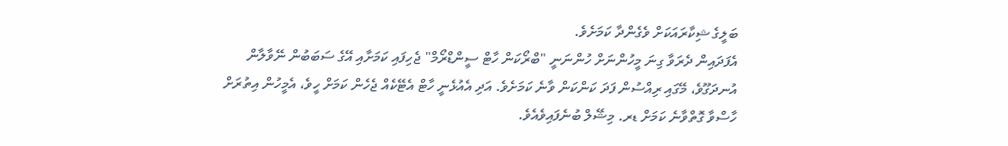ބަލީގެ ޝިކާރައަކަށް ވެގެންދާ ކަމަށެވެ.
އެފަދައިން ދެރަވާ ގިނަ މީހުންނަށް ހުންނަނީ "ބްރޯކަން ހާޓް ސީންޑްރޯމް" ޖެހިފައި ކަމަށާއި އޭގެ ސަބަބުން ނޭވާލާން އުނދަގޫވެ، މޭގައި ރިއްސުން ފަދަ ކަންކަން ވާނެ ކަމަށެވެ. އަދި އެއުޅެނީ ހާޓް އެޓޭކެއް ޖެހެން ކަމަށް ހީވެ، އެމީހުން އިތުރަށް ހާސްވާ ގޮތްވާނެ ކަމަށް ޑރ. މިޝޭލް ބުނެފައިވެއެވެ.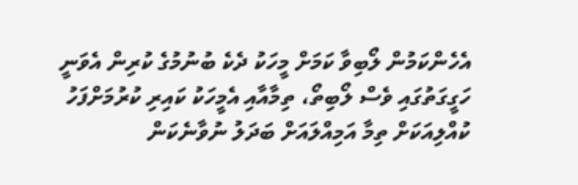އެހެންކަމުން ލޯބިވާ ކަމަށް މީހަކު ދެކެ ބުނުމުގެ ކުރިން އެވަނީ ހަގީގަތުގައި ވެސް ލޯބިތޯ، ތިމާއާއި އެމީހަކު ކައިރި ކުރުމަށްފަހު ކުއްލިއަކަށް ތިމާ އަމިއްލައަށް ބަދަލު ނުވާނެކަން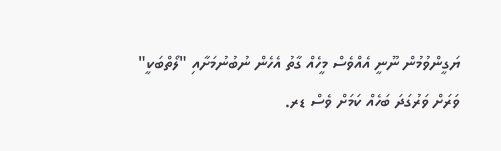ޔަގީންވުމުން ނޫނީ އެއްވެސް މީހެއް ގާތު އެހެން ނުބުނުމަށާއި "ލޯތްބަކީ" ވަރަށް ވަރުގަދަ ބަހެއް ކަމަށް ވެސް ޑރ.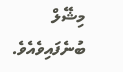މިޝޭލް ބުނެފައިވެއެވެ.